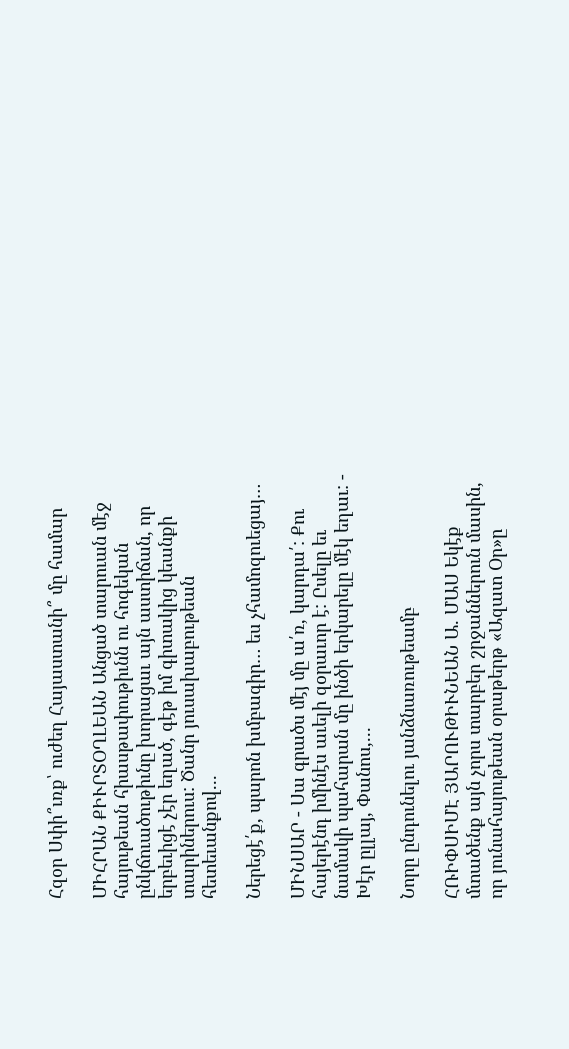Հզօր Սփի՞ւռք՝ ուժեղ Հայաստանի՞ մը համար

ՄԻՀՐԱՆ ՔԻՒՐՏՕՂԼԵԱՆ Անցած տարուան մէջ հայութեան հիասթափութիւնն ու հոգեկան ընկճուածութիւնը խորացաւ այն աստիճան, որ երբեւիցէ չէր եղած, գէթ իմ գիտակից կեանքի տարիներուս: Ծանր յուսախաբութեան հետեւանքով...

Ներեցէ՛ք, պարոն խմբագիր… ես չհամոզուեցայ…

ՄԻՆՍԱՐ - Սա գրածս մէյ մը ա՛ռ, կարդա՛: Քու հայերէնդ իմինէս աւելի զօրաւոր է: Ըսելը եւ նամակի պահարան մը ինծի երկարելը մէկ եղաւ: - Խէր ըլլայ, Փանոս,...

Նորը ընդունելու յանձնառութեամբ

ՀՌԻՓՍԻՄԷ ՅԱՐՈՒԹԻՒՆԵԱՆ Ա. ՄԱՍ Եկէք մտածենք այն չորս տարբեր շրջաններուն մասին, որ յունահայութեան օրաթերթ «Ազատ Օր»ը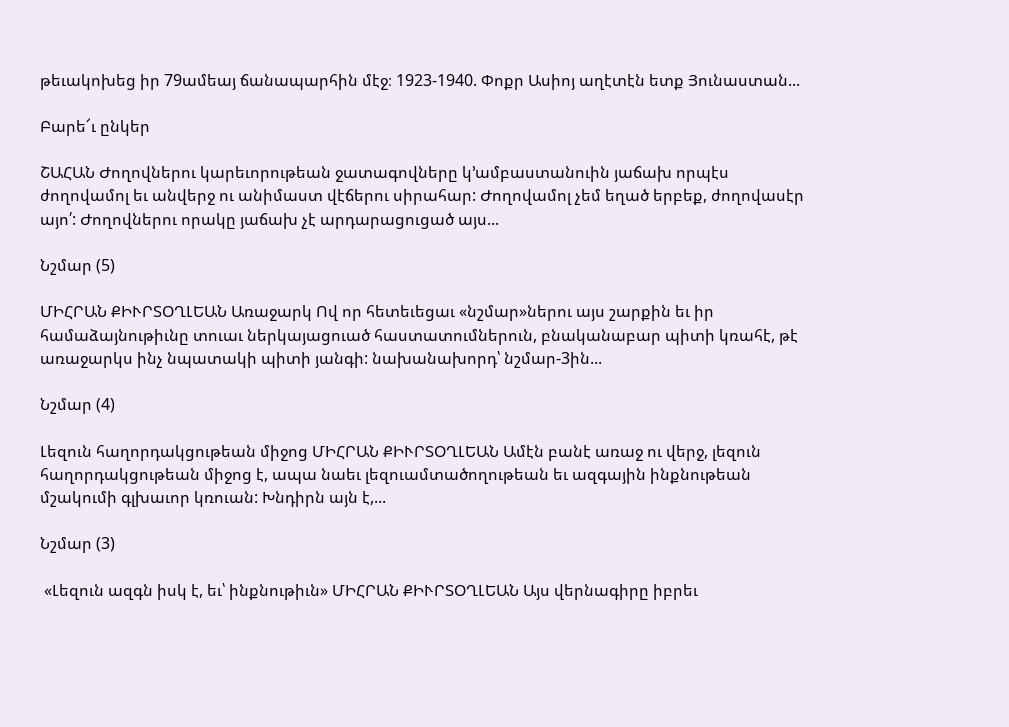թեւակոխեց իր 79ամեայ ճանապարհին մէջ։ 1923-1940. Փոքր Ասիոյ աղէտէն ետք Յունաստան...

Բարե՜ւ ընկեր

ՇԱՀԱՆ Ժողովներու կարեւորութեան ջատագովները կ՚ամբաստանուին յաճախ որպէս ժողովամոլ եւ անվերջ ու անիմաստ վէճերու սիրահար: Ժողովամոլ չեմ եղած երբեք, ժողովասէր այո՛: Ժողովներու որակը յաճախ չէ արդարացուցած այս...

Նշմար (5)

ՄԻՀՐԱՆ ՔԻՒՐՏՕՂԼԵԱՆ Առաջարկ Ով որ հետեւեցաւ «նշմար»ներու այս շարքին եւ իր համաձայնութիւնը տուաւ ներկայացուած հաստատումներուն, բնականաբար պիտի կռահէ, թէ առաջարկս ինչ նպատակի պիտի յանգի: նախանախորդ՝ նշմար-3ին...

Նշմար (4)

Լեզուն հաղորդակցութեան միջոց ՄԻՀՐԱՆ ՔԻՒՐՏՕՂԼԵԱՆ Ամէն բանէ առաջ ու վերջ, լեզուն հաղորդակցութեան միջոց է, ապա նաեւ լեզուամտածողութեան եւ ազգային ինքնութեան մշակումի գլխաւոր կռուան: Խնդիրն այն է,...

Նշմար (3)

 «Լեզուն ազգն իսկ է, եւ՝ ինքնութիւն» ՄԻՀՐԱՆ ՔԻՒՐՏՕՂԼԵԱՆ Այս վերնագիրը իբրեւ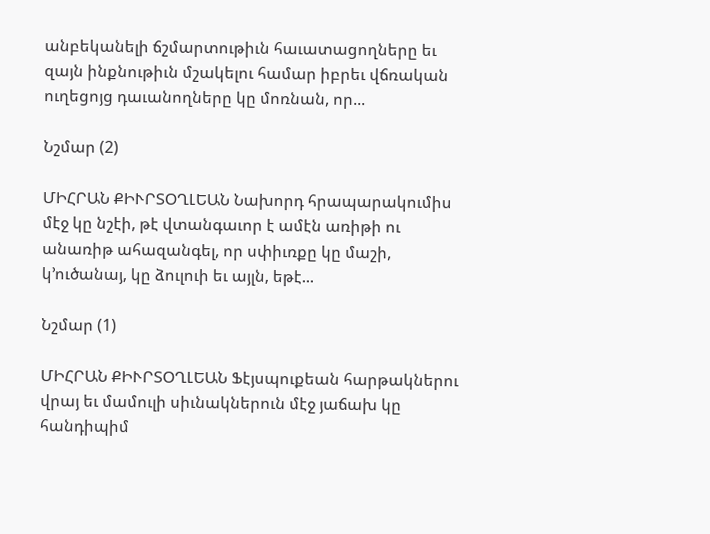անբեկանելի ճշմարտութիւն հաւատացողները եւ զայն ինքնութիւն մշակելու համար իբրեւ վճռական ուղեցոյց դաւանողները կը մոռնան, որ...

Նշմար (2)

ՄԻՀՐԱՆ ՔԻՒՐՏՕՂԼԵԱՆ Նախորդ հրապարակումիս մէջ կը նշէի, թէ վտանգաւոր է ամէն առիթի ու անառիթ ահազանգել, որ սփիւռքը կը մաշի, կ՚ուծանայ, կը ձուլուի եւ այլն, եթէ...

Նշմար (1)

ՄԻՀՐԱՆ ՔԻՒՐՏՕՂԼԵԱՆ Ֆէյսպուքեան հարթակներու վրայ եւ մամուլի սիւնակներուն մէջ յաճախ կը հանդիպիմ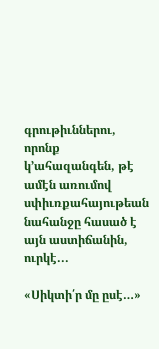գրութիւններու, որոնք կ’ահազանգեն, թէ ամէն առումով սփիւռքահայութեան նահանջը հասած է այն աստիճանին, ուրկէ...

«Սիկտի՛ր մը ըսէ…»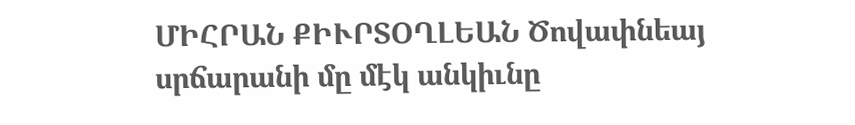ՄԻՀՐԱՆ ՔԻՒՐՏՕՂԼԵԱՆ Ծովափնեայ սրճարանի մը մէկ անկիւնը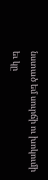նստած եմ սուրճի ու խոկումի եւ կը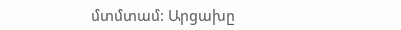մտմտամ: Արցախը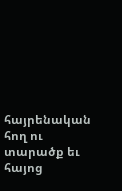հայրենական հող ու տարածք եւ հայոց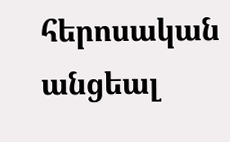հերոսական անցեալ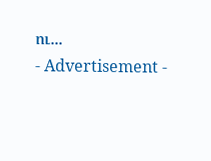ու...
- Advertisement -